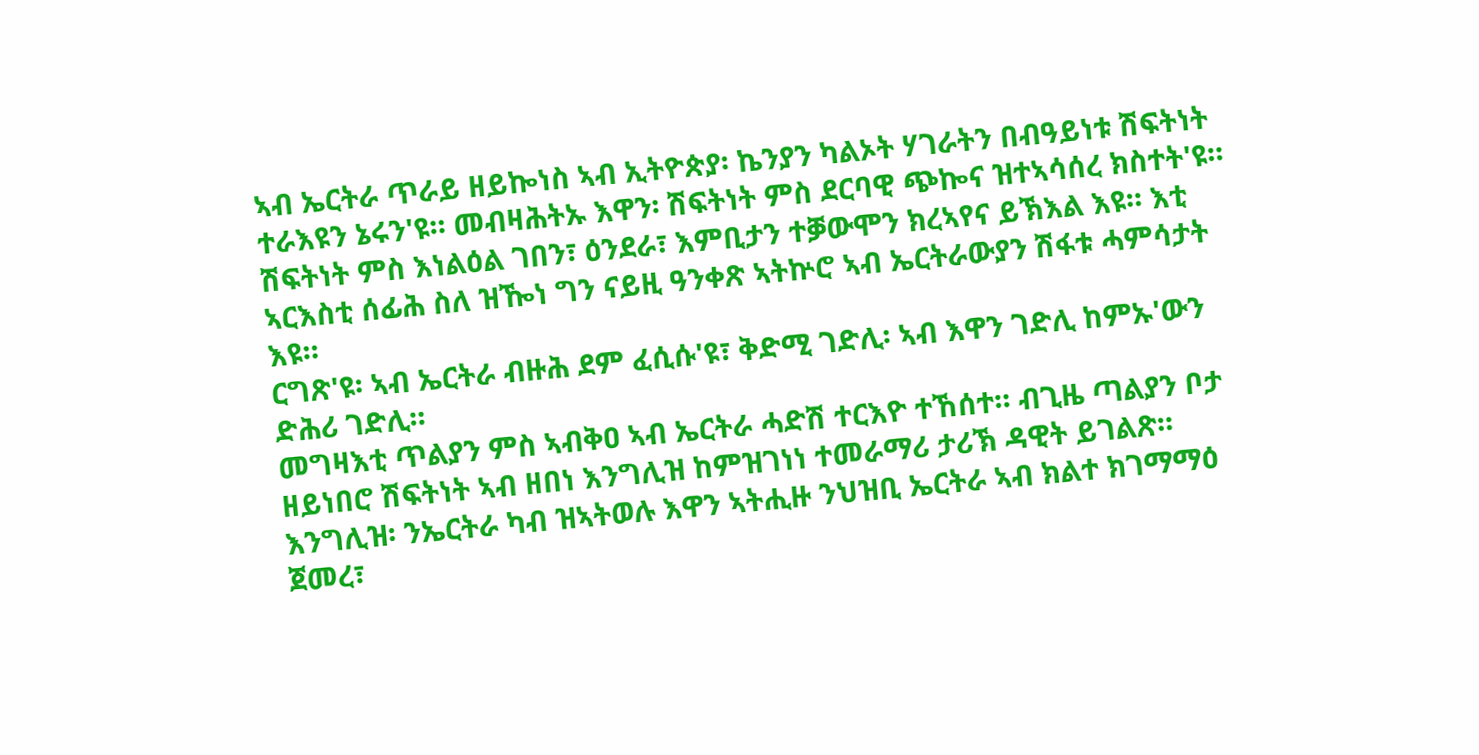ኣብ ኤርትራ ጥራይ ዘይኰነስ ኣብ ኢትዮጵያ፡ ኬንያን ካልኦት ሃገራትን በብዓይነቱ ሽፍትነት ተራእዩን ኔሩን'ዩ። መብዛሕትኡ እዋን፡ ሽፍትነት ምስ ደርባዊ ጭኰና ዝተኣሳሰረ ክስተት'ዩ። ሽፍትነት ምስ እነልዕል ገበን፣ ዕንደራ፣ እምቢታን ተቓውሞን ክረኣየና ይኽእል እዩ። እቲ ኣርእስቲ ሰፊሕ ስለ ዝዀነ ግን ናይዚ ዓንቀጽ ኣትኵሮ ኣብ ኤርትራውያን ሽፋቱ ሓምሳታት እዩ።
ርግጽ'ዩ፡ ኣብ ኤርትራ ብዙሕ ደም ፈሲሱ'ዩ፣ ቅድሚ ገድሊ፡ ኣብ እዋን ገድሊ ከምኡ'ውን ድሕሪ ገድሊ።
መግዛእቲ ጥልያን ምስ ኣብቅዐ ኣብ ኤርትራ ሓድሽ ተርእዮ ተኸሰተ። ብጊዜ ጣልያን ቦታ ዘይነበሮ ሽፍትነት ኣብ ዘበነ እንግሊዝ ከምዝገነነ ተመራማሪ ታሪኽ ዳዊት ይገልጽ።
እንግሊዝ፡ ንኤርትራ ካብ ዝኣትወሉ እዋን ኣትሒዙ ንህዝቢ ኤርትራ ኣብ ክልተ ክገማማዕ ጀመረ፣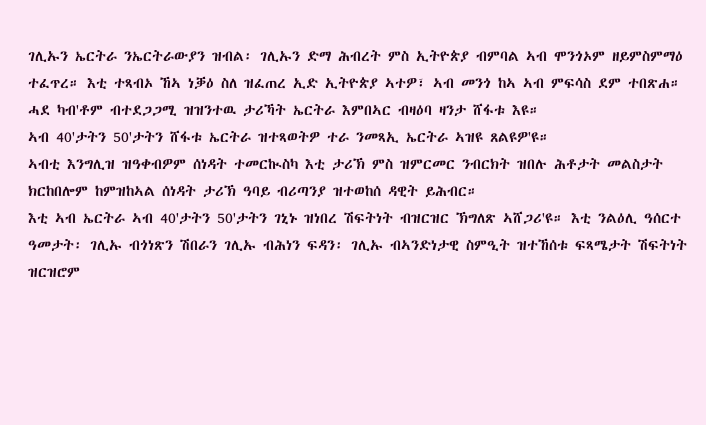ገሊኡን ኤርትራ ንኤርትራውያን ዝብል፡ ገሊኡን ድማ ሕብረት ምስ ኢትዮጵያ ብምባል ኣብ ሞንጎኦም ዘይምስምማዕ ተፈጥረ። እቲ ተጻብኦ ኸኣ ነቓዕ ስለ ዝፈጠረ ኢድ ኢትዮጵያ ኣተዎ፣ ኣብ መንጎ ከኣ ኣብ ምፍሳስ ደም ተበጽሐ።
ሓደ ካብ'ቶም ብተደጋጋሚ ዝዝንተዉ ታሪኻት ኤርትራ እምበኣር ብዛዕባ ዛንታ ሸፋቱ እዩ።
ኣብ 40'ታትን 50'ታትን ሸፋቱ ኤርትራ ዝተጻወትዎ ተራ ንመጻኢ ኤርትራ ኣዝዩ ጸልዩዎ'ዩ።
ኣብቲ እንግሊዝ ዝዓቀብዎም ሰነዳት ተመርኲስካ እቲ ታሪኽ ምስ ዝምርመር ንብርክት ዝበሉ ሕቶታት መልስታት ክርከበሎም ከምዝከኣል ሰነዳት ታሪኽ ዓባይ ብሪጣንያ ዝተወከሰ ዳዊት ይሕብር።
እቲ ኣብ ኤርትራ ኣብ 40'ታትን 50'ታትን ገኒኑ ዝነበረ ሽፍትነት ብዝርዝር ኽግለጽ ኣሸጋሪ'ዩ። እቲ ንልዕሊ ዓሰርተ ዓመታት፡ ገሊኡ ብጎነጽን ሽበራን ገሊኡ ብሕነን ፍዳን፡ ገሊኡ ብኣንድነታዊ ስምዒት ዝተኸሰቱ ፍጻሜታት ሽፍትነት ዝርዝሮም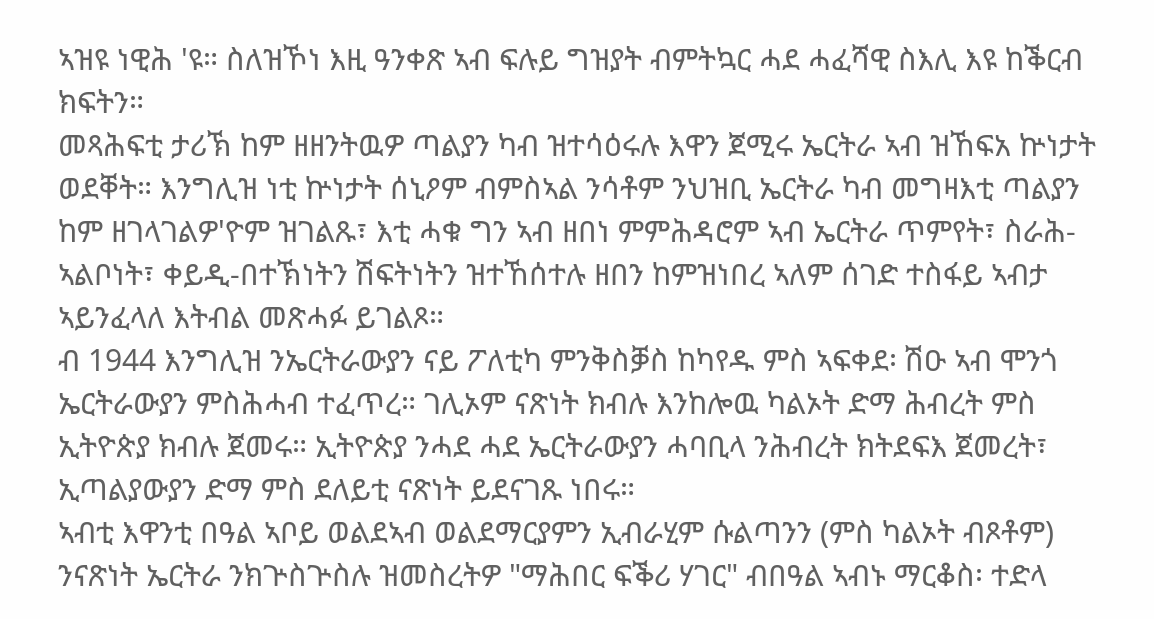ኣዝዩ ነዊሕ 'ዩ። ስለዝኾነ እዚ ዓንቀጽ ኣብ ፍሉይ ግዝያት ብምትኳር ሓደ ሓፈሻዊ ስእሊ እዩ ከቕርብ ክፍትን።
መጻሕፍቲ ታሪኽ ከም ዘዘንትዉዎ ጣልያን ካብ ዝተሳዕሩሉ እዋን ጀሚሩ ኤርትራ ኣብ ዝኸፍአ ኵነታት ወደቐት። እንግሊዝ ነቲ ኵነታት ሰኒዖም ብምስኣል ንሳቶም ንህዝቢ ኤርትራ ካብ መግዛእቲ ጣልያን ከም ዘገላገልዎ'ዮም ዝገልጹ፣ እቲ ሓቁ ግን ኣብ ዘበነ ምምሕዳሮም ኣብ ኤርትራ ጥምየት፣ ስራሕ-ኣልቦነት፣ ቀይዲ-በተኽነትን ሽፍትነትን ዝተኸሰተሉ ዘበን ከምዝነበረ ኣለም ሰገድ ተስፋይ ኣብታ ኣይንፈላለ እትብል መጽሓፉ ይገልጾ።
ብ 1944 እንግሊዝ ንኤርትራውያን ናይ ፖለቲካ ምንቅስቓስ ከካየዱ ምስ ኣፍቀደ፡ ሽዑ ኣብ ሞንጎ ኤርትራውያን ምስሕሓብ ተፈጥረ። ገሊኦም ናጽነት ክብሉ እንከሎዉ ካልኦት ድማ ሕብረት ምስ ኢትዮጵያ ክብሉ ጀመሩ። ኢትዮጵያ ንሓደ ሓደ ኤርትራውያን ሓባቢላ ንሕብረት ክትደፍእ ጀመረት፣ ኢጣልያውያን ድማ ምስ ደለይቲ ናጽነት ይደናገጹ ነበሩ።
ኣብቲ እዋንቲ በዓል ኣቦይ ወልደኣብ ወልደማርያምን ኢብራሂም ሱልጣንን (ምስ ካልኦት ብጾቶም) ንናጽነት ኤርትራ ንክጕስጕስሉ ዝመስረትዎ "ማሕበር ፍቕሪ ሃገር" ብበዓል ኣብኑ ማርቆስ፡ ተድላ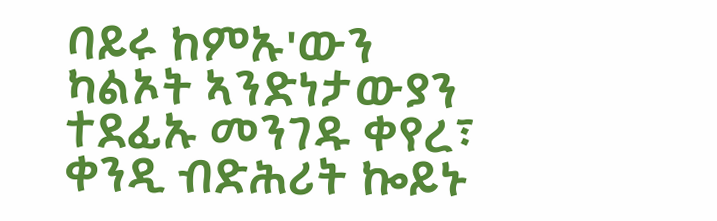ባይሩ ከምኡ'ውን ካልኦት ኣንድነታውያን ተደፊኡ መንገዱ ቀየረ፣ ቀንዲ ብድሕሪት ኰይኑ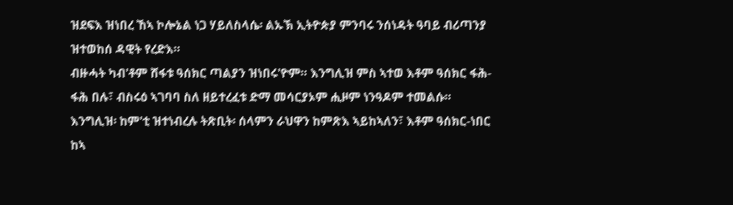ዝደፍእ ዝነበረ ኸኣ ኮሎኔል ነጋ ሃይለስላሴ፡ ልኡኽ ኢትዮጵያ ምንባሩ ንሰነዳት ዓባይ ብሪጣንያ ዝተወከሰ ዳዊት የረድእ።
ብዙሓት ካብ'ቶም ሸፋቱ ዓሰክር ጣልያን ዝነበሩ'ዮም። እንግሊዝ ምስ ኣተወ እቶም ዓሰክር ፋሕ-ፋሕ በሉ፣ ብስሩዕ ኣገባባ ስለ ዘይተረፈቱ ድማ መሳርያኦም ሒዞም ነንዓዶም ተመልሱ።
እንግሊዝ፡ ከም'ቲ ዝተነብረሉ ትጽቢት፡ ሰላምን ራህዋን ከምጽእ ኣይከኣለን፣ እቶም ዓሰክር-ነበር ከኣ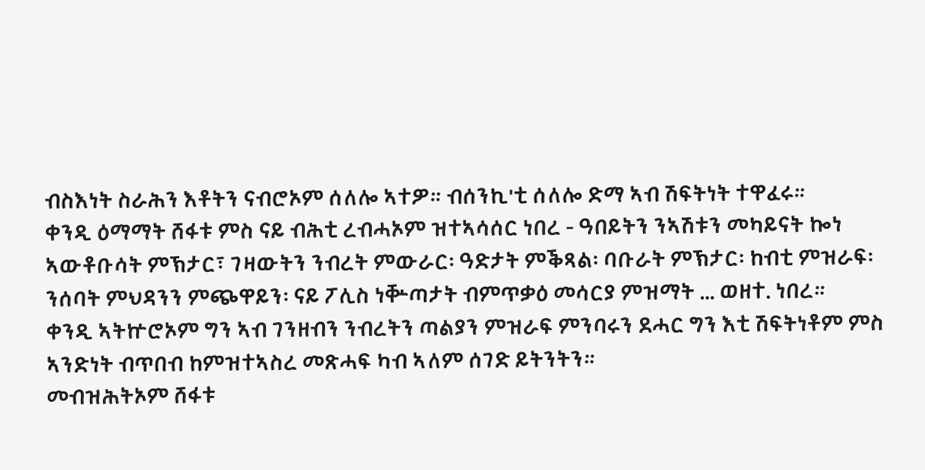ብስእነት ስራሕን እቶትን ናብሮኦም ሰለሎ ኣተዎ። ብሰንኪ'ቲ ሰለሎ ድማ ኣብ ሽፍትነት ተዋፈሩ።
ቀንዲ ዕማማት ሸፋቱ ምስ ናይ ብሕቲ ረብሓኦም ዝተኣሳሰር ነበረ - ዓበይትን ንኣሽቱን መካይናት ኰነ ኣውቶቡሳት ምኽታር፣ ገዛውትን ንብረት ምውራር፡ ዓድታት ምቕጻል፡ ባቡራት ምኽታር፡ ከብቲ ምዝራፍ፡ ንሰባት ምህዳንን ምጭዋይን፡ ናይ ፖሊስ ነቝጣታት ብምጥቃዕ መሳርያ ምዝማት ... ወዘተ. ነበረ።
ቀንዲ ኣትኵሮኦም ግን ኣብ ገንዘብን ንብረትን ጣልያን ምዝራፍ ምንባሩን ደሓር ግን እቲ ሽፍትነቶም ምስ ኣንድነት ብጥበብ ከምዝተኣስረ መጽሓፍ ካብ ኣለም ሰገድ ይትንትን።
መብዝሕትኦም ሸፋቱ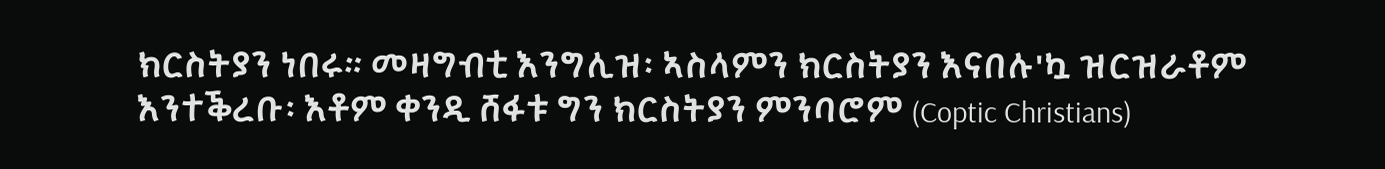ክርስትያን ነበሩ። መዛግብቲ እንግሊዝ፡ ኣስላምን ክርስትያን እናበሉ'ኳ ዝርዝራቶም እንተቕረቡ፡ እቶም ቀንዲ ሸፋቱ ግን ክርስትያን ምንባሮም (Coptic Christians)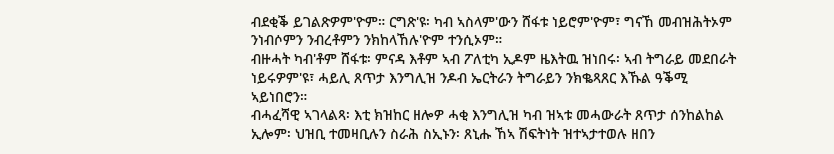ብደቂቕ ይገልጽዎም'ዮም። ርግጽ'ዩ፡ ካብ ኣስላም'ውን ሸፋቱ ነይሮም'ዮም፣ ግናኸ መብዝሕትኦም ንነብሶምን ንብረቶምን ንክከላኸሉ'ዮም ተንሲኦም።
ብዙሓት ካብ'ቶም ሸፋቱ፡ ምናዳ እቶም ኣብ ፖለቲካ ኢዶም ዜእትዉ ዝነበሩ፡ ኣብ ትግራይ መደበራት ነይሩዎም'ዩ፣ ሓይሊ ጸጥታ እንግሊዝ ንዶብ ኤርትራን ትግራይን ንክቈጻጸር እኹል ዓቕሚ ኣይነበሮን።
ብሓፈሻዊ ኣገላልጻ፡ እቲ ክዝከር ዘሎዎ ሓቂ እንግሊዝ ካብ ዝኣቱ መሓውራት ጸጥታ ሰንከልከል ኢሎም፡ ህዝቢ ተመዛቢሉን ስራሕ ስኢኑን፡ ጸኒሑ ኸኣ ሽፍትነት ዝተኣታተወሉ ዘበን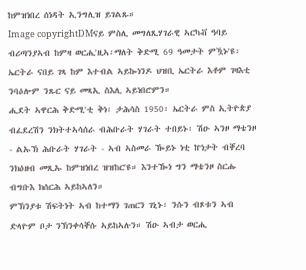ከምዝነበረ ሰነዳት ኢንግሊዝ ይገልጹ።
Image copyrightDMናይ ምስሊ መግለጺሃገራዊ ኣርካቭ ዓባይ ብሪጣንያኣብ ከምዛ ወርሒ'ዚኣ፡ማለት ቅድሚ 69 ዓመታት ምዃኑ'ዩ፡ ኤርትራ ናበይ ገጻ ከም እተብል ኣይኰነንዶ ህዝቢ ኤርትራ እቶም ገዛእቲ ንባዕሎም ንጹር ናይ መጻኢ ስእሊ ኣይነበሮምን።
ሒደት ኣዋርሕ ቅድሚ'ቲ ቅነ፡ ታሕሳስ 1950፡ ኤርትራ ምስ ኢትዮጵያ ብፈደረሽን ንክትተኣሳሰራ ብሕቡራት ሃገራት ተበይኑ፡ ሽዑ ኣንዞ ማቴንዞ - ልኡኽ ሕቡራት ሃገራት - ኣብ ኣስመራ ዀይኑ ነቲ ኵነታት ብቐረባ ንክዕዘብ መጺኡ ከምዝነበረ ዝዝከር'ዩ። እንተዀነ ግን ማቴንዞ ስርሑ ብግቡእ ክሰርሕ ኣይከኣለን።
ምኽንያቱ ሽፍትነት ኣብ ከተማን ገጠርን ገኒኑ፡ ንሱን ብጾቱን ኣብ ድላዮም ቦታ ንኽንቀሳቐሱ ኣይከኣሉን። ሽዑ ኣብታ ወርሒ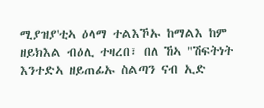ሚያዝያ'ቲኣ ዕላማ ተልእኾኡ ከማልእ ከም ዘይክእል ብዕሊ ተዛረበ፣ በለ ኸኣ "ሽፍትነት እንተድኣ ዘይጠፊኡ ስልጣን ናብ ኢድ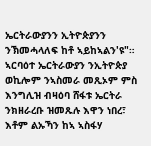ኤርትራውያንን ኢትዮጵያንን ንኽመሓላለፍ ከቶ ኣይከኣልን'ዩ"።
ኣርባዕተ ኤርትራውያን ንኢትዮጵያ ወኪሎም ንኣስመራ መጺኦም ምስ እንግሊዝ ብዛዕባ ሸፋቱ ኤርትራ ንክዘራረቡ ዝመጹሉ እዋን ነበረ፣ እቶም ልኡኻን ከኣ ኣስፋሃ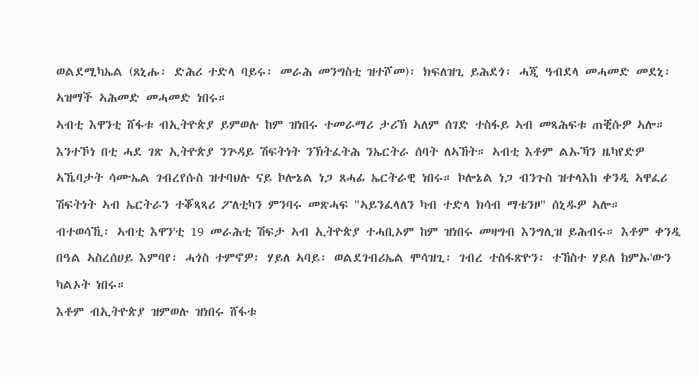ወልደሚካኤል (ጸኒሑ፡ ድሕሪ ተድላ ባይሩ፡ መራሕ መንግስቲ ዝተሾመ)፡ ክፍለዝጊ ይሕደጎ፡ ሓጂ ዓብደላ መሓመድ መደኒ፡ ኣዝማች ኣሕመድ መሓመድ ነበሩ።
ኣብቲ እዋንቲ ሸፋቱ ብኢትዮጵያ ይምወሉ ከም ዝነበሩ ተመራማሪ ታሪኽ ኣለም ሰገድ ተስፋይ ኣብ መጻሕፍቱ ጠቒሱዎ ኣሎ።
እንተኾነ በቲ ሓደ ገጽ ኢትዮጵያ ንጕዳይ ሽፍትነት ንኽትፈትሕ ንኤርትራ ሰባት ለኣኸት። ኣብቲ እቶም ልኡኻን ዜካየድዎ ኣኼባታት ሳሙኤል ገብረየሱስ ዝተባህሉ ናይ ኮሎኔል ነጋ ጸሓፊ ኤርትራዊ ነበሩ። ኮሎኔል ነጋ ብንጉስ ዝተላእከ ቀንዲ ኣዋፈሪ ሽፍትነት ኣብ ኤርትራን ተቖጻጻሪ ፖለቲካን ምንባሩ መጽሓፍ "ኣይንፈላለን ካብ ተድላ ክሳብ ማቴንዞ" ሰኒዱዎ ኣሎ።
ብተወሳኺ፡ ኣብቲ እዋን'ቲ 19 መራሕቲ ሽፍታ ኣብ ኢትዮጵያ ተሓቢኦም ከም ዝነበሩ መዛግብ እንግሊዝ ይሕብሩ። እቶም ቀንዲ በዓል ኣስረሰሀይ እምባየ፡ ሓጎስ ተምኖዎ፡ ሃይለ ኣባይ፡ ወልደገብሪኤል ሞሳዝጊ፡ ገብረ ተስፋጽዮን፡ ተኸስተ ሃይለ ከምኡ'ውን ካልኦት ነበሩ።
እቶም ብኢትዮጵያ ዝምወሉ ዝነበሩ ሸፋቱ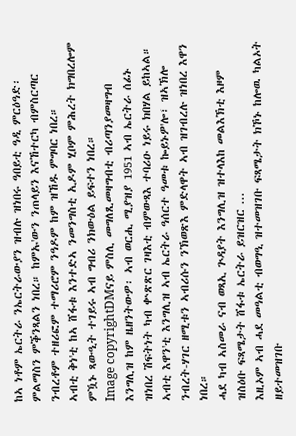ከኣ ነቶም ኤርትራ ንኤርትራውያን ዝብሉ ዝነበሩ ዓበይቲ ዓዲ ምርዕዓድ፡ ምልማስን ምቕንጻልን ነበረ። ከምኡ'ውን ንጠላይን እናኸተርካ ብምስርጣር ንብረቶም ተዘሪፎም ተማሪሮም ንዓዶም ከም ዝኸዱ ምግባር ነበረ።
ኣብቲ ቅነ'ቲ ከኣ ሸፋቱ እንተድኣ ንመንግስቲ ኢዶም ሂቦም ምሕረት ክግበረሎም ምዃኑ ጻውዒት ተገይሩ ኣብ ግብሪ ንክውዕል ይፍተን ነበረ።
Image copyrightDMናይ ምስሊ መግለጺመዛግብቲ ብሪጣንያመዛግብ እንግሊዝ ከም ዜዘንትውዎ፡ ኣብ ወርሒ ሚያዝያ 1951 ኣብ ኤርትራ ሰፊኑ ዝነበረ ሽፍትነት ካብ ቍጽጽር ገዛእቲ ብምውጻእ ተባሪዑ ነይሩ ክበሃል ይከኣል።
ኣብቲ እዋን'ቲ እንግሊዝ ኣብ ኤርትራ ዓሰርተ ዓመቱ ኰይኑዎ'ሎ፣ ዝኣኽሎ ንብረት-ሃገር ዘሚቱን ኣብሪሱን ንኽወጽእ ምድላዋት ኣብ ዝገብረሉ ዝነበረ እዋን ነበረ።
ሓደ ካብ ኣስመራ ናብ ወጻኢ ጕዳያት እንግሊዝ ዝተላእከ መልእኽቲ እዞም ዝስዕቡ ፍጻሜታት ሸፋቱ ኤርትራ ይዝርዝር ...
እዚኦም ኣብ ሓደ መዓልቲ ብወግዒ ዝተመዝገቡ ፍጻሜታት ክኾኑ ከሎዉ ካልኦት ዘይተመዝገቡ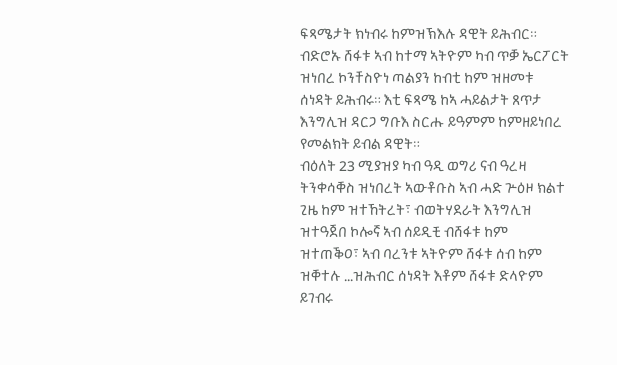ፍጻሜታት ክነብሩ ከምዝኽእሉ ዳዊት ይሕብር። ብድሮኡ ሸፋቱ ኣብ ከተማ ኣትዮም ካብ ጥቓ ኤርፖርት ዝነበረ ኮንቸስዮነ ጣልያን ከብቲ ከም ዝዘመቱ ሰነዳት ይሕብሩ። እቲ ፍጻሜ ከኣ ሓይልታት ጸጥታ እንግሊዝ ዳርጋ ግቡእ ስርሑ ይዓምም ከምዘይነበረ የመልክት ይብል ዳዊት።
ብዕለት 23 ሚያዝያ ካብ ዓዲ ወግሪ ናብ ዓረዛ ትንቀሳቐስ ዝነበረት ኣውቶቡስ ኣብ ሓድ ጕዕዞ ክልተ ጊዜ ከም ዝተኸትረት፣ ብወትሃደራት እንግሊዝ ዝተዓጀበ ኮሎኛ ኣብ ሰይዲቺ ብሸፋቱ ከም ዝተጠቕዐ፣ ኣብ ባረንቱ ኣትዮም ሸፋቱ ሰብ ከም ዝቐተሉ ...ዝሕብር ሰነዳት እቶም ሸፋቱ ድላዮም ይገብሩ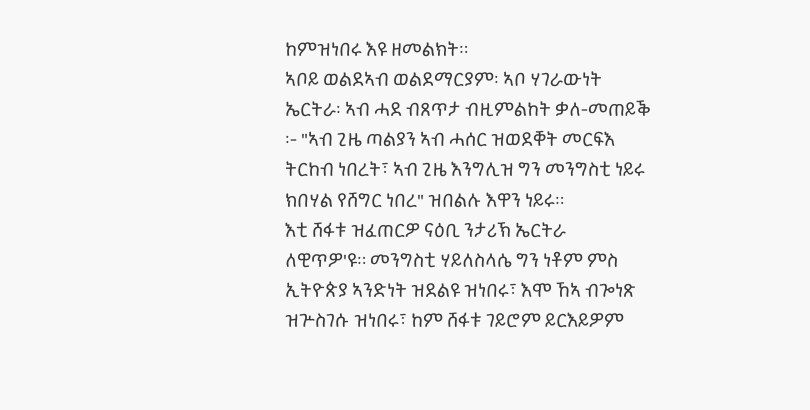ከምዝነበሩ እዩ ዘመልክት።
ኣቦይ ወልደኣብ ወልደማርያም፡ ኣቦ ሃገራውነት ኤርትራ፡ ኣብ ሓደ ብጸጥታ ብዚምልከት ቃለ-መጠይቕ ፡- "ኣብ ጊዜ ጣልያን ኣብ ሓሰር ዝወደቐት መርፍእ ትርከብ ነበረት፣ ኣብ ጊዜ እንግሊዝ ግን መንግስቲ ነይሩ ክበሃል የሸግር ነበረ" ዝበልሉ እዋን ነይሩ።
እቲ ሸፋቱ ዝፈጠርዎ ናዕቢ ንታሪኽ ኤርትራ ለዊጥዎ'ዩ። መንግስቲ ሃይለስላሴ ግን ነቶም ምስ ኢትዮጵያ ኣንድነት ዝደልዩ ዝነበሩ፣ እሞ ኸኣ ብጐነጽ ዝጕስገሱ ዝነበሩ፣ ከም ሸፋቱ ገይሮም ይርእይዎም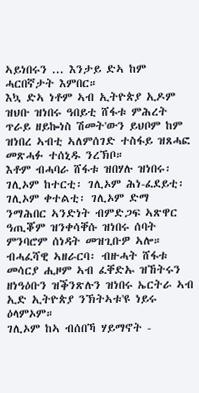ኣይነበሩን ... እንታይ ድኣ ከም ሓርበኛታት እምበር።
እኳ ድኣ ነቶም ኣብ ኢትዮጵያ ኢዶም ዝህቡ ዝነበሩ ዓበይቲ ሸፋቱ ምሕረት ጥራይ ዘይኰነስ ሽመት'ውን ይህቦም ከም ዝነበረ ኣብቲ ኣለምሰገድ ተስፋይ ዝጸሓፎ መጽሓፉ ተሰኒዱ ንረኽቦ።
እቶም ብሓባራ ሸፋቱ ዝበሃሉ ዝነበሩ፡ ገሊኦም ከተርቲ፡ ገሊኦም ሕነ-ፈደይቲ፡ ገሊኦም ቀተልቲ፡ ገሊኦም ድማ ንማሕበር ኣንድነት ብምድጋፍ ኣጽዋር ዓጢቖም ዝንቀሳቐሱ ዝነበሩ ሰባት ምንባሮም ሰነዳት መዝጊቡዎ ኣሎ።
ብሓፈሻዊ ኣዘራርባ፡ ብዙሓት ሸፋቱ መሳርያ ሒዞም ኣብ ፈቐድኡ ዝኸትሩን ዘነዓዕቡን ዝቕንጽሉን ዝነበሩ ኤርትራ ኣብ ኢድ ኢትዮጵያ ንኽትኣቱ'ዩ ነይሩ ዕላምኦም።
ገሊኦም ከኣ ብሰበኻ ሃይማኖት -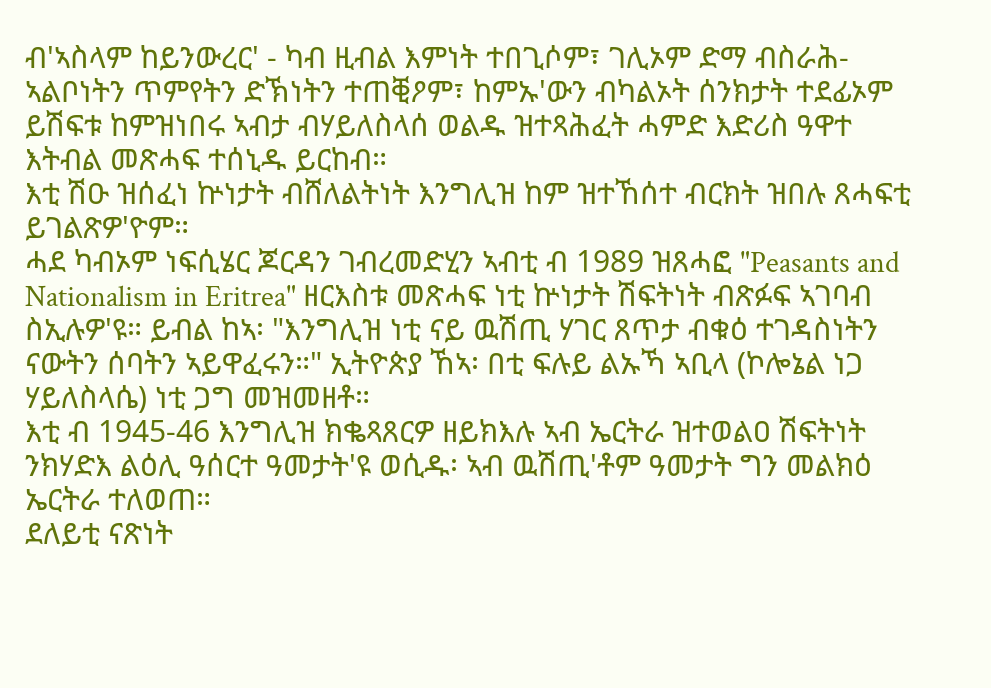ብ'ኣስላም ከይንውረር' - ካብ ዚብል እምነት ተበጊሶም፣ ገሊኦም ድማ ብስራሕ-ኣልቦነትን ጥምየትን ድኽነትን ተጠቒዖም፣ ከምኡ'ውን ብካልኦት ሰንክታት ተደፊኦም ይሽፍቱ ከምዝነበሩ ኣብታ ብሃይለስላሰ ወልዱ ዝተጻሕፈት ሓምድ እድሪስ ዓዋተ እትብል መጽሓፍ ተሰኒዱ ይርከብ።
እቲ ሽዑ ዝሰፈነ ኵነታት ብሸለልትነት እንግሊዝ ከም ዝተኸሰተ ብርክት ዝበሉ ጸሓፍቲ ይገልጽዎ'ዮም።
ሓደ ካብኦም ነፍሲሄር ጆርዳን ገብረመድሂን ኣብቲ ብ 1989 ዝጸሓፎ "Peasants and Nationalism in Eritrea" ዘርእስቱ መጽሓፍ ነቲ ኵነታት ሽፍትነት ብጽፉፍ ኣገባብ ስኢሉዎ'ዩ። ይብል ከኣ፡ "እንግሊዝ ነቲ ናይ ዉሽጢ ሃገር ጸጥታ ብቁዕ ተገዳስነትን ናውትን ሰባትን ኣይዋፈሩን።" ኢትዮጵያ ኸኣ፡ በቲ ፍሉይ ልኡኻ ኣቢላ (ኮሎኔል ነጋ ሃይለስላሴ) ነቲ ጋግ መዝመዘቶ።
እቲ ብ 1945-46 እንግሊዝ ክቈጻጸርዎ ዘይክእሉ ኣብ ኤርትራ ዝተወልዐ ሽፍትነት ንክሃድእ ልዕሊ ዓሰርተ ዓመታት'ዩ ወሲዱ፡ ኣብ ዉሽጢ'ቶም ዓመታት ግን መልክዕ ኤርትራ ተለወጠ።
ደለይቲ ናጽነት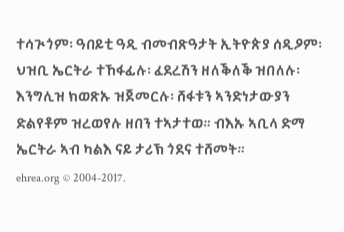ተሳጒጎም፡ ዓበይቲ ዓዲ ብመብጽዓታት ኢትዮጵያ ሰዲዖም፡ ህዝቢ ኤርትራ ተኸፋፊሉ፡ ፈደረሽን ዘለቕለቕ ዝበለሉ፡ እንግሊዝ ክወጽኡ ዝጀመርሉ፡ ሸፋቱን ኣንድነታውያን ድልየቶም ዝረወየሉ ዘበን ተኣታተወ። ብእኡ ኣቢላ ድማ ኤርትራ ኣብ ካልእ ናይ ታሪኽ ጎደና ተሸመት።
ehrea.org © 2004-2017.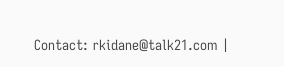Contact: rkidane@talk21.com |